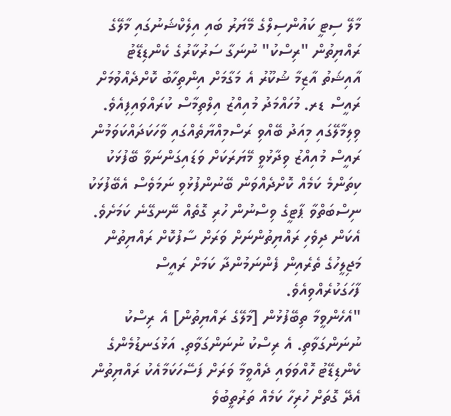މާލޭ ސިޓީ ކައުންސިލްގެ މޭޔަރު ބައި އިލެކްޝަނުގައި މާލޭގެ ރައްޔިތުން "ރިސްކު" ނުނަގާ ސަރުކާރުގެ ކެންޑިޑޭޓު އާއިޝަތު އާޒިމާ ޝުކޫރު އެ މަގާމަށް އިންތިހާބު ކޮށްދެއްވުމަށް ރައީސް ޑރ. މުހައްމަދު މުއިއްޒު އިލްތިމާސް ކުރައްވައިފިއެވެ.
ވިލިމާލޭގައި މިއަދު ބޭއްވި ރަސްމިއްޔާތެއްގައި ވާހަކަދައްކަވަމުން ރައީސް މުއިއްޒު ވިދާޅުވީ މޭޔަރަކަށް ވަޑައިގަންނަވާ ބޭފުޅަކު ކިތަންމެ ކަމެއް ކޮށްދެއްވަން ބޭނުންފުޅުވި ނަމަވެސް އެބޭފުޅަކު ނިސްބަތްވާ ޕާޓީގެ ވިސްނުން ހުރި ގޮތެއް ނޭނގޭނެ ކަމަށެވެ. އެކަން ދިވެހި ރައްޔިތުންނަށް ވަރަށް ސާފުކޮށް ރައްޔިތުން މަޖިލީހުގެ ތެރެއިން ފެންނަމުންދާ ކަމަށް ރައީސް ފާހަގަކުރެއްވިއެވެ.
"އެހެންވީމާ ތިބޭފުޅުން [މާލޭގެ ރައްޔިތުން] އެ ރިސްކު ނުނަންގަވާތި. އެ ރިސްކު ނުނަންގަވާތި. އަޅުގަނޑުމެންގެ ކެންޑިޑޭޓު ހޮއްވަވައި ދެއްވީމާ ވަރަށް ފަސޭހަކަމާއެކު ރައްޔިތުން އެދޭ ގޮތަށް ހުރިހާ ކަމެއް ތަރުތީބުވެ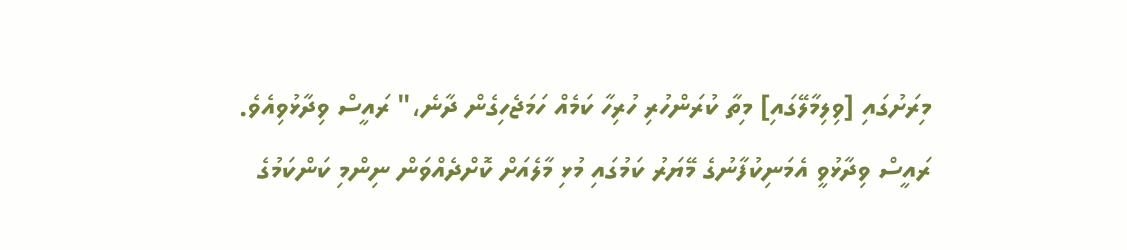މިރަށުގައި [ވިލިމާލޭގައި] މިތާ ކުރަންހުރި ހުރިހާ ކަމެއް ހަމަޖެހިގެން ދާނެ،" ރައީސް ވިދާޅުވިއެވެ.
ރައީސް ވިދާޅުވީ އެމަނިކުފާނުގެ މޭޔަރު ކަމުގައި މުޅި މާލެއަށް ކޮށްދެއްވަން ނިންމި ކަންކަމުގެ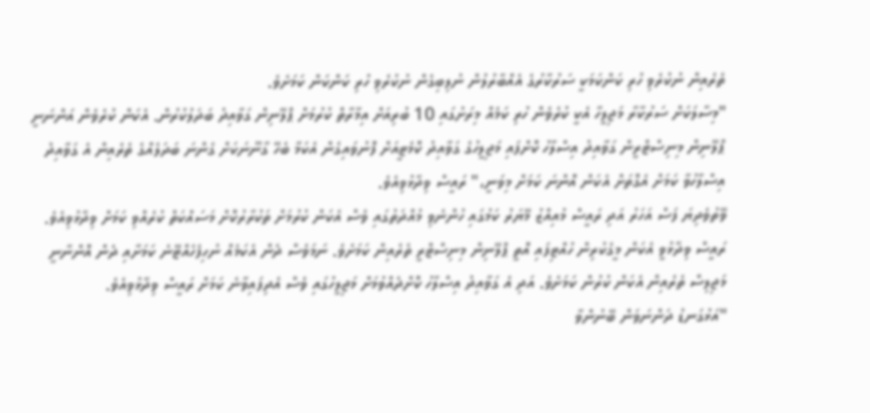ތެރެއިން ނުކުރެވި ހުރި ކަންކަމަކީ ސަރުކާރުގެ އެއްބާރުލުން ނުލިބިގެން ނުކުރެވި ހުރި ކަންކަން ކަމަށެވެ.
"މިސާލަކަށް ސަރުކާރާ މަޖިލީހާ އެކީ ކުރެވެން ހުރި ކަމެއް މިރަށުގައި 10 ބުރިއަށް އިމާރާތް ކުރުމަށް ޕްލޭނިން ގަވާއިދު ބަދަލުކުރުން. އެކަން ކުރެވެން އަންނަނީ ޕްލޭނިން މިނިސްޓްރީން ގަވާއިދު އިސްލާހު ކޮށްފައި މަޖިލީހުގެ ގަވާއިދު ކޮމެޓީއަށް ފޮނުވައިގެން އެކަމާ ބެހޭ ގާނޫނަކަށް ގެންނަ ބަދަލެއްގެ ތެރެއިން އެ ގަވާއިދު އިސްލާހުވާ ކަމަށް އެގޮތަށް އެކަން އޮންނަ ކަމަށް މިވަނީ،" ރައީސް ވިދާޅުވިއެވެ.
ވޭތުވެދިޔަ ފަސް އަހަރު އަދި ރައީސް މުއިއްޒު މޭޔަރު ކަމުގައި ހުންނެވި މުއްދަތުގައި ވެސް އެކަން ކުރުމަށް ތަކުރާރުކޮށް މަސައްކަތް ކުރެއްވި ކަމަށް ވިދާޅުވިއެވެ. ރައީސް ވިދާޅުވީ އެކަން މީގެކުރިން ހުއްޓިފައި އޮތީ ޕްލޭނިން މިނިސްޓްރީ ތެރެއިން ކަމަށެވެ. ނަމަވެސް ދެން އެކަމެއް ނުހިފެހެއްޓޭނެ ކަމަށާއި ދެން އޮންނާނީ މަޖިލިސް ތެރެއިން އެކަން ކުރުން ކަމަށެވެ. އަދި އެ ގަވާއިދު އިސްލާހު ކޮށްދެއްވުމަށް މަޖިލީހުގައި ވެސް އެދިފައިވާނެ ކަމަށް ރައީސް ވިދާޅުވިއެވެ.
"އަޅުގަނޑު ދަންނަވަން ބޭނުންވާ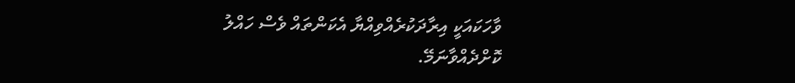ވާހަކައަކީ އިރާދަކުރެއްވިއްޔާ އެކަންތައް ވެސް ހައްލު ކޮށްދެއްވާނަމޭ.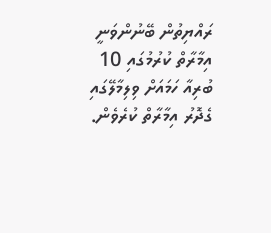ރައްޔިތުން ބޭނުންވަނީ އިމާރާތް ކުރުމުގައި 10 ބުރިއާ ހަމައަށް ވިލިމާލޭގައި ގެދޮރު އިމާރާތް ކުރެވެން.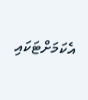އެކަމަށްޓަކައި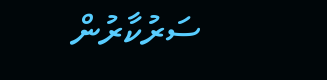ސަރުކާރުން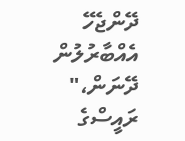ދޭންޖެހޭ އެއްބާރުލުން ދޭނަން،" ރައީސްގެ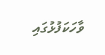ވާހަކަފުޅުގައި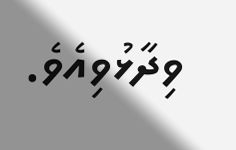ވިދާޅުވިއެވެ.